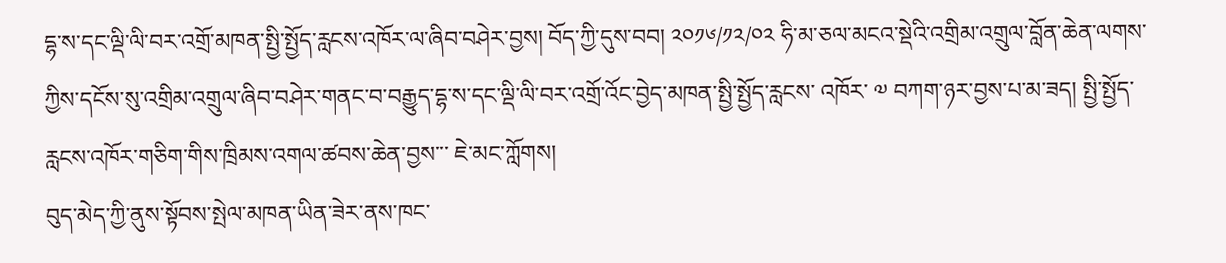དྷ་ས་དང་ལྡི་ལི་བར་འགྲོ་མཁན་སྤྱི་སྤྱོད་རླངས་འཁོར་ལ་ཞིབ་བཤེར་བྱས། བོད་ཀྱི་དུས་བབ། ༢༠༡༦/༡༢/༠༢ ཧི་མ་ཅལ་མངའ་སྡེའི་འགྲིམ་འགྲུལ་བློན་ཆེན་ལགས་ཀྱིས་དངོས་སུ་འགྲིམ་འགྲུལ་ཞིབ་བཤེར་གནང་བ་བརྒྱུད་དྷ་ས་དང་ལྡི་ལི་བར་འགྲོ་འོང་བྱེད་མཁན་སྤྱི་སྤྱོད་རླངས་ འཁོར་ ༧ བཀག་ཉར་བྱས་པ་མ་ཟད། སྤྱི་སྤྱོད་རླངས་འཁོར་གཅིག་གིས་ཁྲིམས་འགལ་ཚབས་ཆེན་བྱས་་་ ཇེ་མང་ཀློགས།
བུད་མེད་ཀྱི་ནུས་སྟོབས་སྤེལ་མཁན་ཡིན་ཟེར་ནས་ཁང་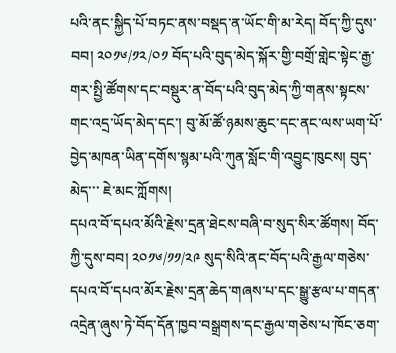པའི་ནང་སྐྱིད་པོ་བཏང་ནས་བསྡད་ན་ཡོང་གི་མ་རེད། བོད་ཀྱི་དུས་བབ། ༢༠༡༦/༡༢/༠༡ བོད་པའི་བུད་མེད་སྐོར་གྱི་བགྲོ་གླེང་སྟེང་རྒྱ་གར་སྤྱི་ཚོགས་དང་བསྡུར་ན་བོད་པའི་བུད་མེད་ཀྱི་གནས་སྟངས་གང་འདྲ་ཡོད་མེད་དང་། བུ་མོ་ཚོ་ཉམས་ཆུང་དང་ནང་ལས་ཡག་པོ་བྱེད་མཁན་ཡིན་དགོས་སྙམ་པའི་ཀུན་སློང་གི་འབྱུང་ཁུངས། བུད་མེད་་་ ཇེ་མང་ཀློགས།
དཔའ་བོ་དཔའ་མོའི་རྗེས་དྲན་ཐེངས་བཞི་བ་སུད་སིར་ཚོགས། བོད་ཀྱི་དུས་བབ། ༢༠༡༦/༡༡/༢༩ སུད་སིའི་ནང་བོད་པའི་རྒྱལ་གཅེས་དཔའ་བོ་དཔའ་མོར་རྗེས་དྲན་ཆེད་གཞས་པ་དང་སྒྱུ་རྩལ་པ་གདན་འདྲེན་ཞུས་ཏེ་བོད་དོན་ཁྱབ་བསྒྲགས་དང་རྒྱལ་གཅེས་པ་ཁོང་ཅག་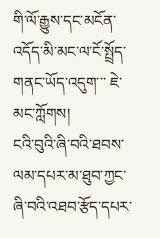གི་ལོ་རྒྱུས་དང་མངོན་འདོད་མི་མང་ལ་ངོ་སྤྲོད་གནང་ཡོད་འདུག་་་ ཇེ་མང་ཀློགས།
ངའི་བུའི་ཞི་བའི་ཐབས་ལམ་དཔར་མ་ཐུབ་ཀྱང་ཞི་བའི་འཐབ་རྩོད་དཔར་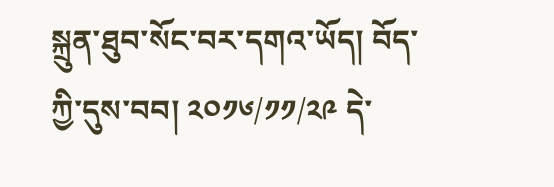སྐྲུན་ཐུབ་སོང་བར་དགའ་ཡོད། བོད་ཀྱི་དུས་བབ། ༢༠༡༦/༡༡/༢༩ དེ་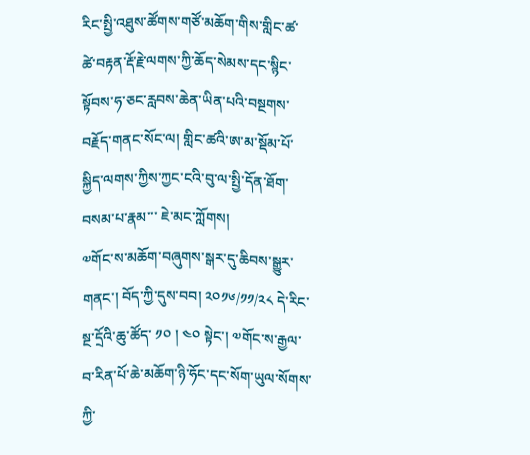རིང་སྤྱི་འཐུས་ཚོགས་གཙོ་མཆོག་གིས་གླིང་ཚ་ཚེ་བརྟན་རྡོ་རྗེ་ལགས་ཀྱི་ཆོད་སེམས་དང་སྙིང་སྟོབས་ཧ་ཅང་རླབས་ཆེན་ཡིན་པའི་བསྔགས་བརྗོད་གནང་སོང་ལ། གླིང་ཚའི་ཨ་མ་སྡོམ་པོ་སྐྱིད་ལགས་ཀྱིས་ཀྱང་ངའི་བུ་ལ་སྤྱི་དོན་ཐོག་བསམ་པ་རྣམ་་་ ཇེ་མང་ཀློགས།
༧གོང་ས་མཆོག་བཞུགས་སྒར་དུ་ཆིབས་སྒྱུར་གནང་། བོད་ཀྱི་དུས་བབ། ༢༠༡༦/༡༡/༢༨ དེ་རིང་སྔ་དྲོའི་ཆུ་ཚོད་ ༡༠ ། ༤༠ སྟེང་། ༧གོང་ས་རྒྱལ་བ་རིན་པོ་ཆེ་མཆོག་ཉི་ཧོང་དང་སོག་ཡུལ་སོགས་ཀྱི་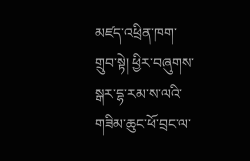མཛད་འཕྲིན་ཁག་གྲུབ་སྟེ། ཕྱིར་བཞུགས་སྒར་དྷ་རམ་ས་ལའི་གཟིམ་ཆུང་ཕོ་བྲང་ལ་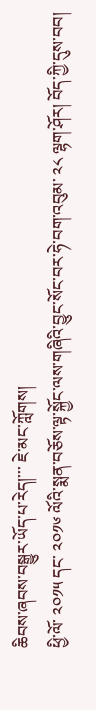ཆིབས་ཞབས་བསྒྱུར་ཡོད་པ་རེད།་་་ ཇེ་མང་ཀློགས།
ཕྱི་ལོ་ ༢༠༡༥ དང་ ༢༠༡༦ ལོའི་སྨན་བཅོས་ལྟ་སྐྱོང་ལས་གཞིའི་བྱུང་སོང་བར་ཧེ་བག་འབུམ་ ༢༨ ལྷག་ཤོར། བོད་ཀྱི་དུས་བབ།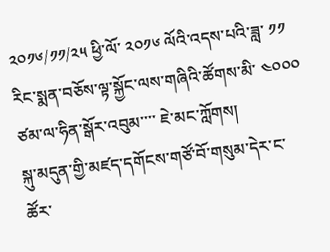༢༠༡༦/༡༡/༢༥ ཕྱི་ལོ་ ༢༠༡༦ ལོའི་འདས་པའི་ཟླ་ ༡༡ རིང་སྨན་བཅོས་ལྟ་སྐྱོང་ལས་གཞིའི་ཚོགས་མི་ ༤༠༠༠ ཙམ་ལ་ཧིན་སྒོར་འབུམ་་་་ ཇེ་མང་ཀློགས།
སྐུ་མདུན་གྱི་མཛད་དགོངས་གཙོ་བོ་གསུམ་དེར་ང་ཚོར་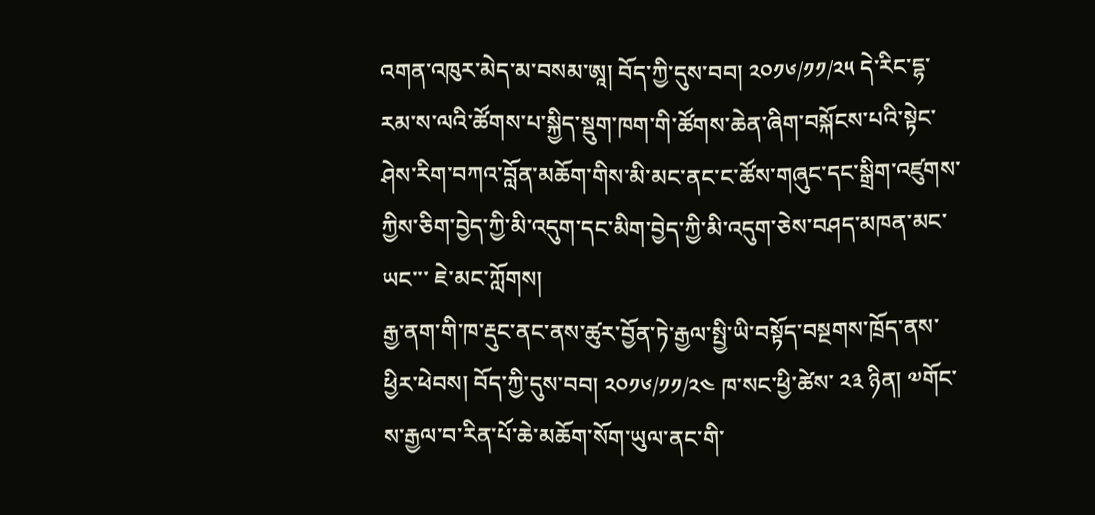འགན་འཁུར་མེད་མ་བསམ་ཨཱ། བོད་ཀྱི་དུས་བབ། ༢༠༡༦/༡༡/༢༥ དེ་རིང་དྷ་རམ་ས་ལའི་ཚོགས་པ་སྐྱིད་སྡུག་ཁག་གི་ཚོགས་ཆེན་ཞིག་བསྐོངས་པའི་སྟེང་ཤེས་རིག་བཀའ་བློན་མཆོག་གིས་མི་མང་ནང་ང་ཚོས་གཞུང་དང་སྒྲིག་འཛུགས་ཀྱིས་ཅིག་བྱེད་ཀྱི་མི་འདུག་དང་མིག་བྱེད་ཀྱི་མི་འདུག་ཅེས་བཤད་མཁན་མང་ཡང་་་ ཇེ་མང་ཀློགས།
རྒྱ་ནག་གི་ཁ་རྡུང་ནང་ནས་ཚུར་བྱོན་ཏེ་རྒྱལ་སྤྱི་ཡི་བསྟོད་བསྔགས་ཁྲོད་ནས་ཕྱིར་ཕེབས། བོད་ཀྱི་དུས་བབ། ༢༠༡༦/༡༡/༢༤ ཁ་སང་ཕྱི་ཚེས་ ༢༣ ཉིན། ༧གོང་ས་རྒྱལ་བ་རིན་པོ་ཆེ་མཆོག་སོག་ཡུལ་ནང་གི་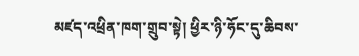མཛད་འཕྲིན་ཁག་གྲུབ་སྟེ། ཕྱིར་ཉི་ཧོང་དུ་ཆིབས་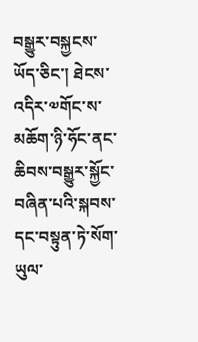བསྒྱུར་བསྐྱངས་ཡོད་ཅིང་། ཐེངས་འདིར་༧གོང་ས་མཆོག་ཉི་ཧོང་ནང་ཆིབས་བསྒྱུར་སྐྱོང་བཞིན་པའི་སྐབས་དང་བསྟུན་ཏེ་སོག་ཡུལ་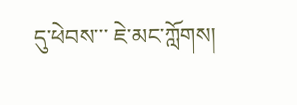དུ་ཕེབས་་་ ཇེ་མང་ཀློགས།